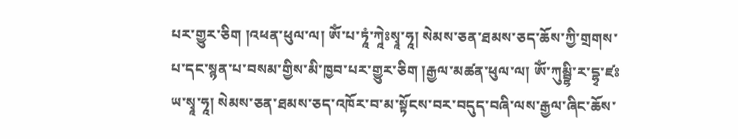པར་གྱུར་ཅིག །འཕན་ཕུལ་ལ། ཨོཾ་པ་ཏཱཾ་ཀཱེཿསྭཱ་ཧཱ། སེམས་ཅན་ཐམས་ཅད་ཆོས་ཀྱི་གྲགས་པ་དང་སྙན་པ་བསམ་གྱིས་མི་ཁྱབ་པར་གྱུར་ཅིག །རྒྱལ་མཚན་ཕུལ་ལ། ཨོཾ་ཀུམྦྷི་ར་དྷྭ་ཛཿཡ་སྭཱ་ཧཱ། སེམས་ཅན་ཐམས་ཅད་འཁོར་བ་མ་སྟོངས་བར་བདུད་བཞི་ལས་རྒྱལ་ཞིང་ཆོས་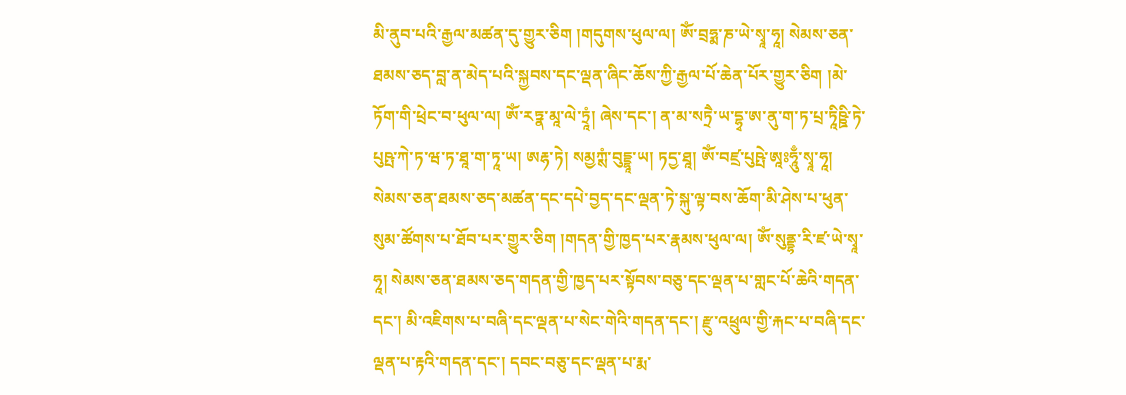མི་ནུབ་པའི་རྒྱལ་མཚན་དུ་གྱུར་ཅིག །གདུགས་ཕུལ་ལ། ཨོཾ་བྲཧྨ་ཎ་ཡེ་སྭཱ་ཧཱ། སེམས་ཅན་ཐམས་ཅད་བླ་ན་མེད་པའི་སྐྱབས་དང་ལྡན་ཞིང་ཆོས་ཀྱི་རྒྱལ་པོ་ཆེན་པོར་གྱུར་ཅིག །མེ་ཏོག་གི་ཕྲེང་བ་ཕུལ་ལ། ཨོཾ་རཏྣ་མཱ་ལེ་ཏྲཱཾ། ཞེས་དང་། ན་མ་སཏྲཻ་ཡ་དྷྭ་ཨ་ནུ་ག་ཏ་པྲ་ཏཱིཥྛི་ཏེ་པུཥྤ་ཀེ་ཏ་ཝ་ཏ་ཐཱ་ག་ཏཱ་ཡ། ཨརྷ་ཏེ། སམྱཀྶཾ་བུདྡྷཱ་ཡ། ཏདྱ་ཐཱ། ཨོཾ་བཛྲ་པུཥྤེ་ཨཱཿཧཱུྃ་སྭཱ་ཧཱ། སེམས་ཅན་ཐམས་ཅད་མཚན་དང་དཔེ་བྱད་དང་ལྡན་ཏེ་སྐུ་ལྟ་བས་ཆོག་མི་ཤེས་པ་ཕུན་སུམ་ཚོགས་པ་ཐོབ་པར་གྱུར་ཅིག །གདན་གྱི་ཁྱད་པར་རྣམས་ཕུལ་ལ། ཨོཾ་སུནྡྷ་རི་ཛ་ཡེ་སྭཱ་ཧཱ། སེམས་ཅན་ཐམས་ཅད་གདན་གྱི་ཁྱད་པར་སྟོབས་བཅུ་དང་ལྡན་པ་གླང་པོ་ཆེའི་གདན་དང་། མི་འཇིགས་པ་བཞི་དང་ལྡན་པ་སེང་གེའི་གདན་དང་། རྫུ་འཕྲུལ་གྱི་རྐང་པ་བཞི་དང་ལྡན་པ་རྟའི་གདན་དང་། དབང་བཅུ་དང་ལྡན་པ་རྨ་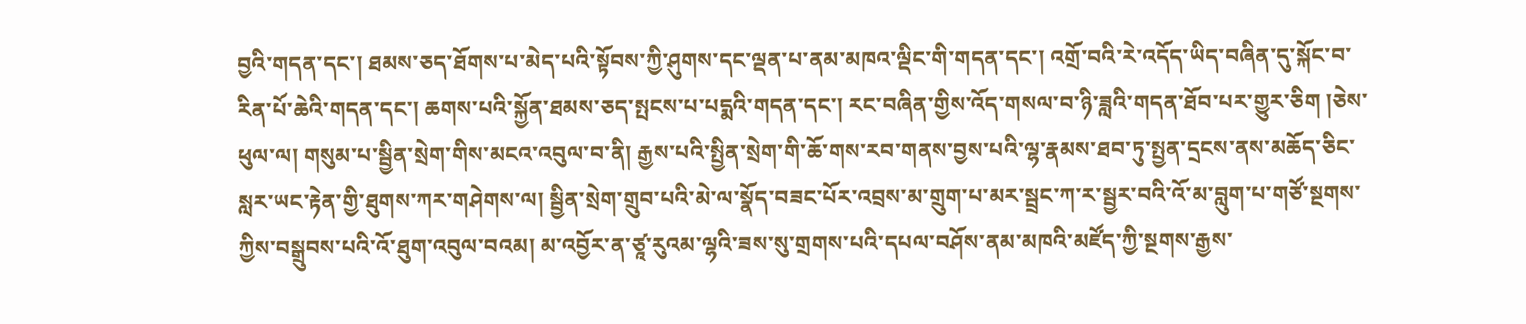བྱའི་གདན་དང་། ཐམས་ཅད་ཐོགས་པ་མེད་པའི་སྟོབས་ཀྱི་ཤུགས་དང་ལྡན་པ་ནམ་མཁའ་ལྡིང་གི་གདན་དང་། འགྲོ་བའི་རེ་འདོད་ཡིད་བཞིན་དུ་སྐོང་བ་རིན་པོ་ཆེའི་གདན་དང་། ཆགས་པའི་སྐྱོན་ཐམས་ཅད་སྤངས་པ་པདྨའི་གདན་དང་། རང་བཞིན་གྱིས་འོད་གསལ་བ་ཉི་ཟླའི་གདན་ཐོབ་པར་གྱུར་ཅིག །ཅེས་ཕུལ་ལ། གསུམ་པ་སྦྱིན་སྲེག་གིས་མངའ་འབུལ་བ་ནི། རྒྱས་པའི་སྤྱིན་སྲེག་གི་ཆོ་གས་རབ་གནས་བྱས་པའི་ལྷ་རྣམས་ཐབ་ཏུ་སྤྱན་དྲངས་ནས་མཆོད་ཅིང་སླར་ཡང་རྟེན་གྱི་ཐུགས་ཀར་གཤེགས་ལ། སྦྱིན་སྲེག་གྲུབ་པའི་མེ་ལ་སྣོད་བཟང་པོར་འབྲས་མ་གྲུག་པ་མར་སྦྲང་ཀ་ར་སྦྱར་བའི་འོ་མ་བླུག་པ་གཙོ་སྔགས་ཀྱིས་བསྒྲུབས་པའི་འོ་ཐུག་འབུལ་བའམ། མ་འབྱོར་ན་ཙཱ་རུའམ་ལྷའི་ཟས་སུ་གྲགས་པའི་དཔལ་བཤོས་ནམ་མཁའི་མཛོད་ཀྱི་སྔགས་རྒྱས་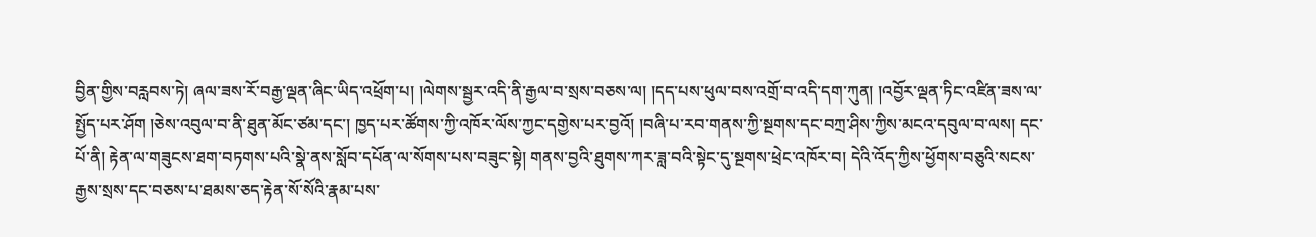བྱིན་གྱིས་བརླབས་ཏེ། ཞལ་ཟས་རོ་བརྒྱ་ལྡན་ཞིང་ཡིད་འཕྲོག་པ། །ལེགས་སྦྱར་འདི་ནི་རྒྱལ་བ་སྲས་བཅས་ལ། །དད་པས་ཕུལ་བས་འགྲོ་བ་འདི་དག་ཀུན། །འབྱོར་ལྡན་ཏིང་འཛིན་ཟས་ལ་སྤྱོད་པར་ཤོག །ཅེས་འབུལ་བ་ནི་ཐུན་མོང་ཙམ་དང་། ཁྱད་པར་ཚོགས་ཀྱི་འཁོར་ལོས་ཀྱང་དགྱེས་པར་བྱའོ། །བཞི་པ་རབ་གནས་ཀྱི་སྔགས་དང་བཀྲ་ཤིས་ཀྱིས་མངའ་དབུལ་བ་ལས། དང་པོ་ནི། རྟེན་ལ་གཟུངས་ཐག་བཏགས་པའི་སྣེ་ནས་སློབ་དཔོན་ལ་སོགས་པས་བཟུང་སྟེ། གནས་བྱའི་ཐུགས་ཀར་ཟླ་བའི་སྟེང་དུ་སྔགས་ཕྲེང་འཁོར་བ། དེའི་འོད་ཀྱིས་ཕྱོགས་བཅུའི་སངས་རྒྱས་སྲས་དང་བཅས་པ་ཐམས་ཅད་རྟེན་སོ་སོའི་རྣམ་པས་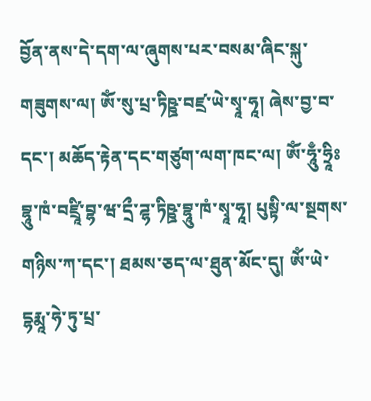བྱོན་ནས་དེ་དག་ལ་ཞུགས་པར་བསམ་ཞིང་སྐུ་གཟུགས་ལ། ཨོཾ་སུ་པྲ་ཏིཥྛ་བཛྲ་ཡེ་སྭཱ་ཧཱ། ཞེས་བྱ་བ་དང་། མཆོད་རྟེན་དང་གཙུག་ལག་ཁང་ལ། ཨོཾ་ཧཱུྃ་ཧྲཱིཿབྷཱུ་ཁཾ་བཛྲཱི་བྷ་ཝ་དྲྀ་ཌྷ་ཏིཥྛ་བྷཱུ་ཁཾ་སྭཱ་ཧཱ། པུསྟི་ལ་སྔགས་གཉིས་ཀ་དང་། ཐམས་ཅད་ལ་ཐུན་མོང་དུ། ཨོཾ་ཡེ་དྷརྨཱ་ཧེ་ཏུ་པྲ་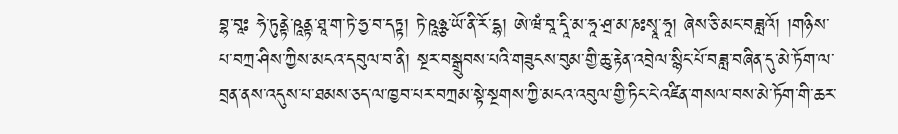བྷ་བཱཿ ཧེ་ཏུནྟེ་ཥཱནྟ་ཐཱ་ག་ཏེ་ཧྱ་བ་དཏྟ། ཏེ་ཥཱཉྩ་ཡོ་ནི་རོ་དྷ། ཨེ་ཝཾ་བཱ་དཱི་མ་ཧཱ་ཤྲ་མ་ཎཿསྭཱ་ཧཱ། ཞེས་ཅི་མང་བཟླའོ། །གཉིས་པ་བཀྲ་ཤིས་ཀྱིས་མངའ་དབུལ་བ་ནི། སྔར་བསྒྲུབས་པའི་གཟུངས་བུམ་གྱི་ཆུ་རྟེན་འབྲེལ་སྙིང་པོ་བཟླ་བཞིན་དུ་མེ་ཏོག་ལ་བྲན་ནས་འདུས་པ་ཐམས་ཅད་ལ་ཁྱབ་པར་བཀྲམ་སྟེ་སྔགས་ཀྱི་མངའ་འབུལ་གྱི་ཏིང་ངེ་འཛིན་གསལ་བས་མེ་ཏོག་གི་ཆར་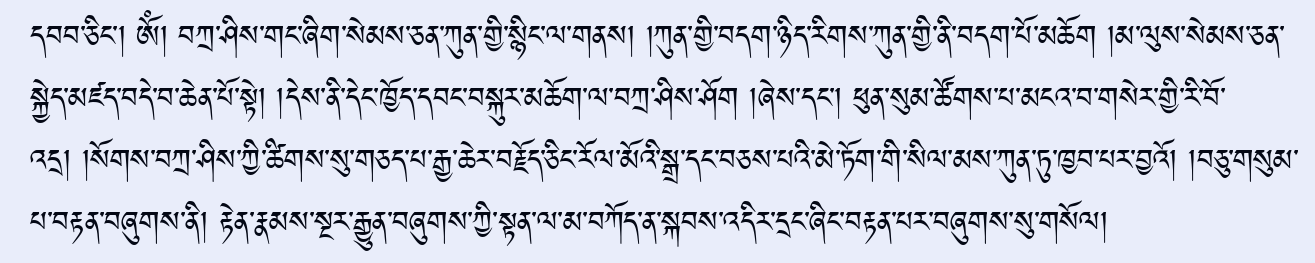དབབ་ཅིང་། ཨོཾ། བཀྲ་ཤིས་གང་ཞིག་སེམས་ཅན་ཀུན་གྱི་སྙིང་ལ་གནས། །ཀུན་གྱི་བདག་ཉིད་རིགས་ཀུན་གྱི་ནི་བདག་པོ་མཆོག །མ་ལུས་སེམས་ཅན་སྐྱེད་མཛད་བདེ་བ་ཆེན་པོ་སྟེ། །དེས་ནི་དེང་ཁྱོད་དབང་བསྐུར་མཆོག་ལ་བཀྲ་ཤིས་ཤོག །ཞེས་དང་། ཕུན་སུམ་ཚོགས་པ་མངའ་བ་གསེར་གྱི་རི་བོ་འདྲ། །སོགས་བཀྲ་ཤིས་ཀྱི་ཚིགས་སུ་གཅད་པ་རྒྱ་ཆེར་བརྗོད་ཅིང་རོལ་མོའི་སྒྲ་དང་བཅས་པའི་མེ་ཏོག་གི་སིལ་མས་ཀུན་ཏུ་ཁྱབ་པར་བྱའོ། །བཅུ་གསུམ་པ་བརྟན་བཞུགས་ནི། རྟེན་རྣམས་སྔར་རྒྱུན་བཞུགས་ཀྱི་སྟན་ལ་མ་བཀོད་ན་སྐབས་འདིར་དྲང་ཞིང་བརྟན་པར་བཞུགས་སུ་གསོལ།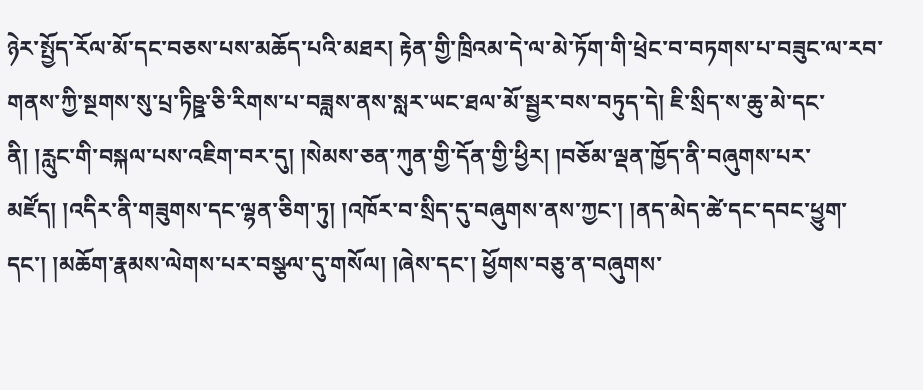ཉེར་སྤྱོད་རོལ་མོ་དང་བཅས་པས་མཆོད་པའི་མཐར། རྟེན་གྱི་ཁྲིའམ་དེ་ལ་མེ་ཏོག་གི་ཕྲེང་བ་བཏགས་པ་བཟུང་ལ་རབ་གནས་ཀྱི་སྔགས་སུ་པྲ་ཏིཥྛ་ཅི་རིགས་པ་བཟླས་ནས་སླར་ཡང་ཐལ་མོ་སྦྱར་བས་བཏུད་དེ། ཇི་སྲིད་ས་ཆུ་མེ་དང་ནི། །རླུང་གི་བསྐལ་པས་འཇིག་བར་དུ། །སེམས་ཅན་ཀུན་གྱི་དོན་གྱི་ཕྱིར། །བཅོམ་ལྡན་ཁྱོད་ནི་བཞུགས་པར་མཛོད། །འདིར་ནི་གཟུགས་དང་ལྷན་ཅིག་ཏུ། །འཁོར་བ་སྲིད་དུ་བཞུགས་ནས་ཀྱང་། །ནད་མེད་ཚེ་དང་དབང་ཕྱུག་དང་། །མཆོག་རྣམས་ལེགས་པར་བསྩལ་དུ་གསོལ། །ཞེས་དང་། ཕྱོགས་བཅུ་ན་བཞུགས་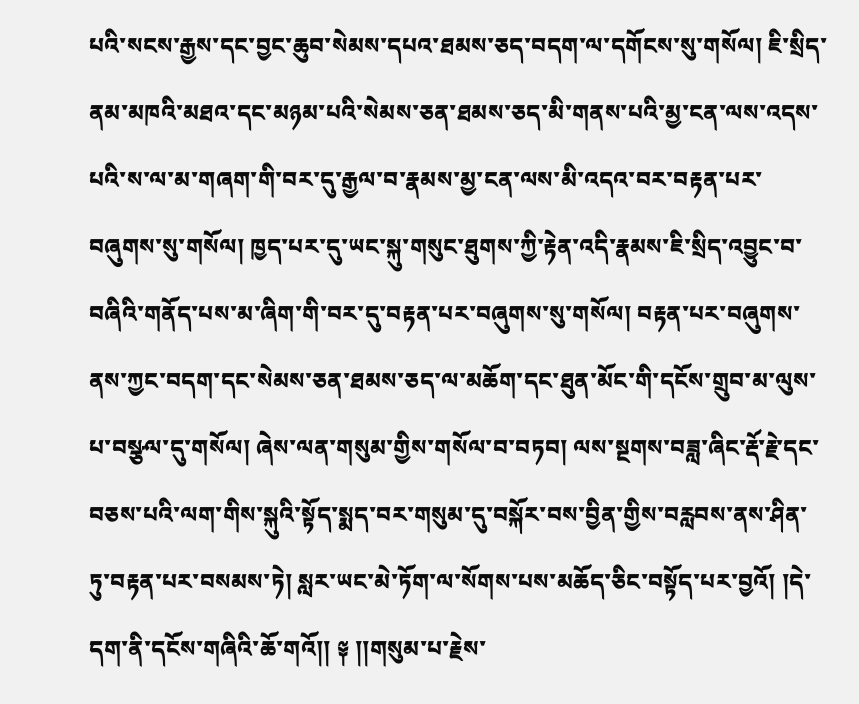པའི་སངས་རྒྱས་དང་བྱང་ཆུབ་སེམས་དཔའ་ཐམས་ཅད་བདག་ལ་དགོངས་སུ་གསོལ། ཇི་སྲིད་ནམ་མཁའི་མཐའ་དང་མཉམ་པའི་སེམས་ཅན་ཐམས་ཅད་མི་གནས་པའི་མྱ་ངན་ལས་འདས་པའི་ས་ལ་མ་གཞག་གི་བར་དུ་རྒྱལ་བ་རྣམས་མྱ་ངན་ལས་མི་འདའ་བར་བརྟན་པར་བཞུགས་སུ་གསོལ། ཁྱད་པར་དུ་ཡང་སྐུ་གསུང་ཐུགས་ཀྱི་རྟེན་འདི་རྣམས་ཇི་སྲིད་འབྱུང་བ་བཞིའི་གནོད་པས་མ་ཞིག་གི་བར་དུ་བརྟན་པར་བཞུགས་སུ་གསོལ། བརྟན་པར་བཞུགས་ནས་ཀྱང་བདག་དང་སེམས་ཅན་ཐམས་ཅད་ལ་མཆོག་དང་ཐུན་མོང་གི་དངོས་གྲུབ་མ་ལུས་པ་བསྩལ་དུ་གསོལ། ཞེས་ལན་གསུམ་གྱིས་གསོལ་བ་བཏབ། ལས་སྔགས་བཟླ་ཞིང་རྡོ་རྗེ་དང་བཅས་པའི་ལག་གིས་སྐུའི་སྟོད་སྨད་བར་གསུམ་དུ་བསྐོར་བས་བྱིན་གྱིས་བརླབས་ནས་ཤིན་ཏུ་བརྟན་པར་བསམས་ཏེ། སླར་ཡང་མེ་ཏོག་ལ་སོགས་པས་མཆོད་ཅིང་བསྟོད་པར་བྱའོ། །དེ་དག་ནི་དངོས་གཞིའི་ཆོ་གའོ།། ༈ །།གསུམ་པ་རྗེས་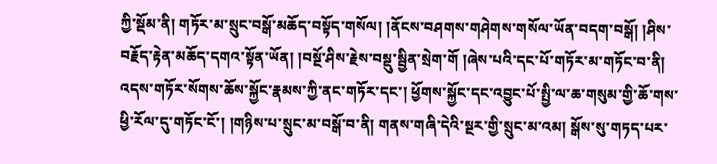ཀྱི་སྡོམ་ནི། གཏོར་མ་སྲུང་བསྒོ་མཆོད་བསྟོད་གསོལ། །ནོངས་བཤགས་གཤེགས་གསོལ་ཡོན་བདག་བསྒོ། །ཤིས་བརྗོད་རྟེན་མཆོད་དགའ་སྟོན་ཡོན། །བསྔོ་ཤིས་རྗེས་བསྡུ་སྦྱིན་སྲེག་གོ །ཞེས་པའི་དང་པོ་གཏོར་མ་གཏོང་བ་ནི། འདས་གཏོར་སོགས་ཆོས་སྐྱོང་རྣམས་ཀྱི་ནང་གཏོར་དང་། ཕྱོགས་སྐྱོང་དང་འབྱུང་པོ་སྤྱི་ལ་ཆ་གསུམ་གྱི་ཆོ་གས་ཕྱི་རོལ་དུ་གཏོང་ངོ་། །གཉིས་པ་སྲུང་མ་བསྒོ་བ་ནི། གནས་གཞི་དེའི་སྔར་གྱི་སྲུང་མ་འམ། སྒོས་སུ་གཏད་པར་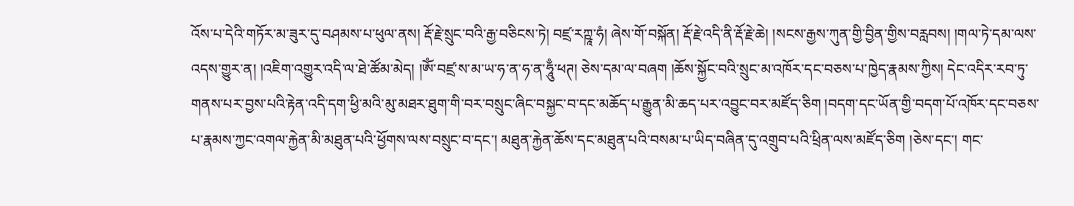འོས་པ་དེའི་གཏོར་མ་ཟུར་དུ་བཤམས་པ་ཕུལ་ནས། རྡོ་རྗེ་སྲུང་བའི་རྒྱ་བཅིངས་ཏེ། བཛྲ་རཀྵཱ་ཧཾ། ཞེས་གོ་བསྐོན། རྡོ་རྗེ་འདི་ནི་རྡོ་རྗེ་ཆེ། །སངས་རྒྱས་ཀུན་གྱི་བྱིན་གྱིས་བརླབས། །གལ་ཏེ་དམ་ལས་འདས་གྱུར་ན། །འཇིག་འགྱུར་འདི་ལ་ཐེ་ཚོམ་མེད། །ཨོཾ་བཛྲ་ས་མ་ཡ་ཧ་ན་ཧ་ན་ཧཱུྃ་ཕཊ། ཅེས་དམ་ལ་བཞག །ཆོས་སྐྱོང་བའི་སྲུང་མ་འཁོར་དང་བཅས་པ་ཁྱེད་རྣམས་ཀྱིས། དེང་འདིར་རབ་ཏུ་གནས་པར་བྱས་པའི་རྟེན་འདི་དག་ཕྱི་མའི་མུ་མཐར་ཐུག་གི་བར་བསྲུང་ཞིང་བསྐྱང་བ་དང་མཆོད་པ་རྒྱུན་མི་ཆད་པར་འབྱུང་བར་མཛོད་ཅིག །བདག་དང་ཡོན་གྱི་བདག་པོ་འཁོར་དང་བཅས་པ་རྣམས་ཀྱང་འགལ་རྐྱེན་མི་མཐུན་པའི་ཕྱོགས་ལས་བསྲུང་བ་དང་། མཐུན་རྐྱེན་ཆོས་དང་མཐུན་པའི་བསམ་པ་ཡིད་བཞིན་དུ་འགྲུབ་པའི་ཕྲིན་ལས་མཛོད་ཅིག །ཅེས་དང་། གང་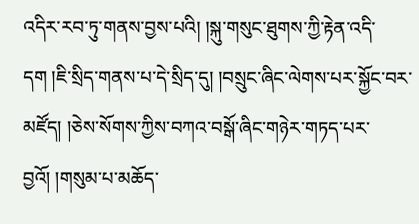འདིར་རབ་ཏུ་གནས་བྱས་པའི། །སྐུ་གསུང་ཐུགས་ཀྱི་རྟེན་འདི་དག །ཇི་སྲིད་གནས་པ་དེ་སྲིད་དུ། །བསྲུང་ཞིང་ལེགས་པར་སྐྱོང་བར་མཛོད། །ཅེས་སོགས་ཀྱིས་བཀའ་བསྒོ་ཞིང་གཉེར་གཏད་པར་བྱའོ། །གསུམ་པ་མཆོད་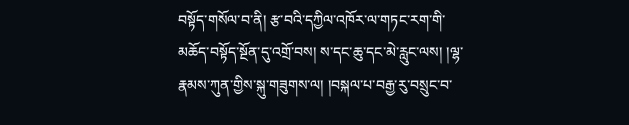བསྟོད་གསོལ་བ་ནི། རྩ་བའི་དཀྱིལ་འཁོར་ལ་གཏང་རག་གི་མཆོད་བསྟོད་སྔོན་དུ་འགྲོ་བས། ས་དང་ཆུ་དང་མེ་རླུང་ལས། །ལྷ་རྣམས་ཀུན་གྱིས་སྐུ་གཟུགས་ལ། །བསྐལ་པ་བརྒྱ་རུ་བསྲུང་བ་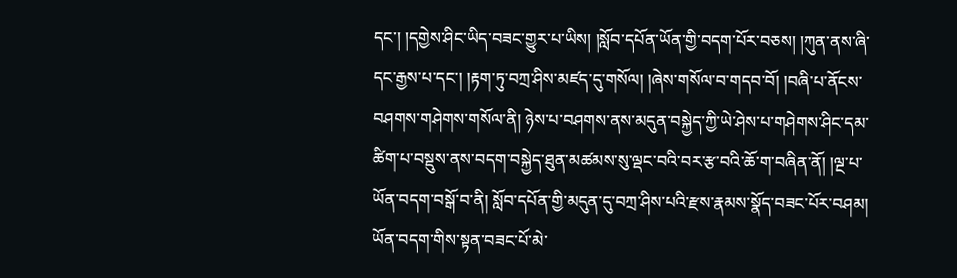དང་། །དགྱེས་ཤིང་ཡིད་བཟང་གྱུར་པ་ཡིས། །སློབ་དཔོན་ཡོན་གྱི་བདག་པོར་བཅས། །ཀུན་ནས་ཞི་དང་རྒྱས་པ་དང་། །རྟག་ཏུ་བཀྲ་ཤིས་མཛད་དུ་གསོལ། །ཞེས་གསོལ་བ་གདབ་བོ། །བཞི་པ་ནོངས་བཤགས་གཤེགས་གསོལ་ནི། ཉེས་པ་བཤགས་ནས་མདུན་བསྐྱེད་ཀྱི་ཡེ་ཤེས་པ་གཤེགས་ཤིང་དམ་ཚིག་པ་བསྡུས་ནས་བདག་བསྐྱེད་ཐུན་མཚམས་སུ་ལྡང་བའི་བར་རྩ་བའི་ཆོ་ག་བཞིན་ནོ། །ལྔ་པ་ཡོན་བདག་བསྒོ་བ་ནི། སློབ་དཔོན་གྱི་མདུན་དུ་བཀྲ་ཤིས་པའི་རྫས་རྣམས་སྣོད་བཟང་པོར་བཤམ། ཡོན་བདག་གིས་སྟན་བཟང་པོ་མེ་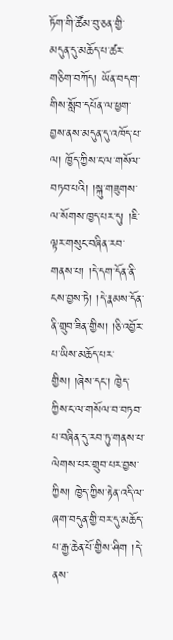ཏོག་གི་ཚོམ་བུ་ཅན་གྱི་མདུན་དུ་མཆོད་པ་ཚར་གཅིག་བཀོད། ཡོན་བདག་གིས་སློབ་དཔོན་ལ་ཕྱག་བྱས་ནས་མདུན་དུ་འཁོད་པ་ལ། ཁྱོད་ཀྱིས་ང་ལ་གསོལ་བཏབ་པའི། །སྐུ་གཟུགས་ལ་སོགས་ཁྱད་པར་དུ། །ཇི་ལྟར་གསུང་བཞིན་རབ་གནས་པ། །དེ་དག་དོན་ནི་ངས་བྱས་ཏེ། །དེ་རྣམས་དོན་ནི་གྲུབ་ཟིན་གྱིས། །ཅི་འབྱོར་པ་ཡིས་མཆོད་པར་གྱིས། །ཞེས་དང་། ཁྱེད་ཀྱིས་ང་ལ་གསོལ་བ་བཏབ་པ་བཞིན་དུ་རབ་ཏུ་གནས་པ་ལེགས་པར་གྲུབ་པར་བྱས་ཀྱིས། ཁྱེད་ཀྱིས་རྟེན་འདི་ལ་ཞག་བདུན་གྱི་བར་དུ་མཆོད་པ་རྒྱ་ཆེན་པོ་གྱིས་ཤིག །དེ་ནས་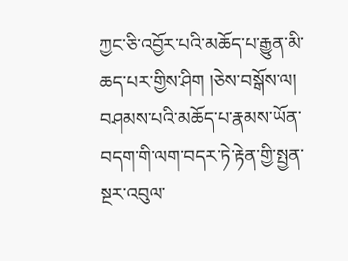ཀྱང་ཅི་འབྱོར་པའི་མཆོད་པ་རྒྱུན་མི་ཆད་པར་གྱིས་ཤིག །ཅེས་བསྒོས་ལ། བཤམས་པའི་མཆོད་པ་རྣམས་ཡོན་བདག་གི་ལག་བདར་ཏེ་རྟེན་གྱི་སྤྱན་སྔར་འབུལ་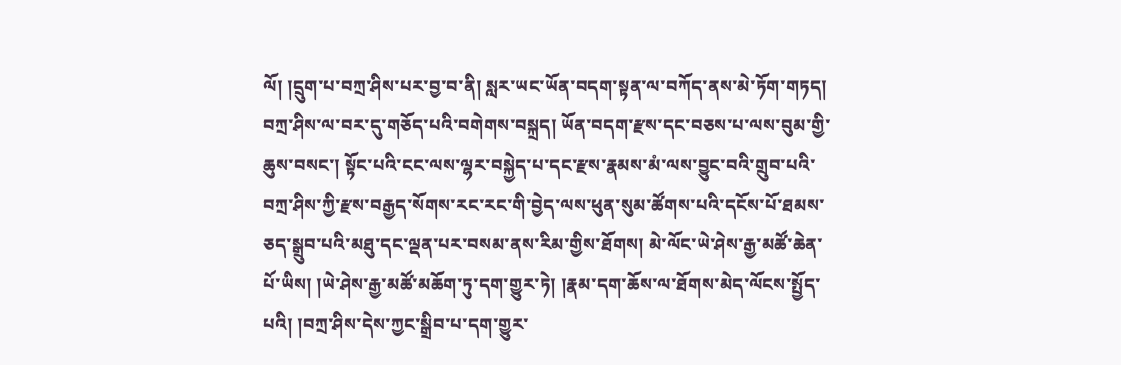ལོ། །དྲུག་པ་བཀྲ་ཤིས་པར་བྱ་བ་ནི། སླར་ཡང་ཡོན་བདག་སྟན་ལ་བཀོད་ནས་མེ་ཏོག་གཏད། བཀྲ་ཤིས་ལ་བར་དུ་གཅོད་པའི་བགེགས་བསྐྲད། ཡོན་བདག་རྫས་དང་བཅས་པ་ལས་བུམ་གྱི་ཆུས་བསང་། སྟོང་པའི་ངང་ལས་ལྷར་བསྐྱེད་པ་དང་རྫས་རྣམས་མཾ་ལས་བྱུང་བའི་གྲུབ་པའི་བཀྲ་ཤིས་ཀྱི་རྫས་བརྒྱད་སོགས་རང་རང་གི་བྱེད་ལས་ཕུན་སུམ་ཚོགས་པའི་དངོས་པོ་ཐམས་ཅད་སྒྲུབ་པའི་མཐུ་དང་ལྡན་པར་བསམ་ནས་རིམ་གྱིས་ཐོགས། མེ་ལོང་ཡེ་ཤེས་རྒྱ་མཚོ་ཆེན་པོ་ཡིས། །ཡེ་ཤེས་རྒྱ་མཚོ་མཆོག་ཏུ་དག་གྱུར་ཏེ། །རྣམ་དག་ཆོས་ལ་ཐོགས་མེད་ལོངས་སྤྱོད་པའི། །བཀྲ་ཤིས་དེས་ཀྱང་སྒྲིབ་པ་དག་གྱུར་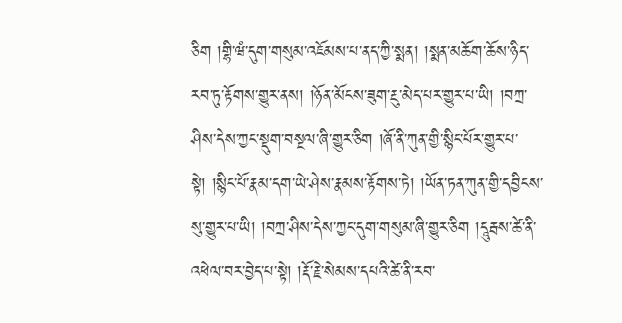ཅིག །གྷི་ཝཾ་དུག་གསུམ་འཇོམས་པ་ནད་ཀྱི་སྨན། །སྨན་མཆོག་ཆོས་ཉིད་རབ་ཏུ་རྟོགས་གྱུར་ནས། །ཉོན་མོངས་ཟུག་རྔུ་མེད་པར་གྱུར་པ་ཡི། །བཀྲ་ཤིས་དེས་ཀྱང་སྡུག་བསྔལ་ཞི་གྱུར་ཅིག །ཞོ་ནི་ཀུན་གྱི་སྙིང་པོར་གྱུར་པ་སྟེ། །སྙིང་པོ་རྣམ་དག་ཡེ་ཤེས་རྣམས་རྟོགས་ཏེ། །ཡོན་ཏན་ཀུན་གྱི་དབྱིངས་སུ་གྱུར་པ་ཡི། །བཀྲ་ཤིས་དེས་ཀྱང་དུག་གསུམ་ཞི་གྱུར་ཅིག །དཱུརྦས་ཚེ་ནི་འཕེལ་བར་བྱེད་པ་སྟེ། །རྡོ་རྗེ་སེམས་དཔའི་ཚེ་ནི་རབ་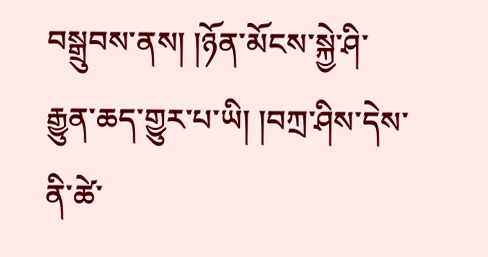བསྒྲུབས་ནས། །ཉོན་མོངས་སྐྱེ་ཤི་རྒྱུན་ཆད་གྱུར་པ་ཡི། །བཀྲ་ཤིས་དེས་ནི་ཚེ་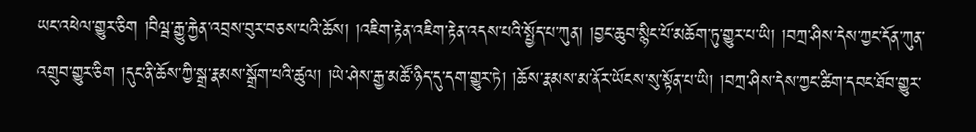ཡང་འཕེལ་གྱུར་ཅིག །བིལྦ་རྒྱུ་རྐྱེན་འབྲས་བུར་བཅས་པའི་ཆོས། །འཇིག་རྟེན་འཇིག་རྟེན་འདས་པའི་སྤྱོད་པ་ཀུན། །བྱང་ཆུབ་སྙིང་པོ་མཆོག་ཏུ་གྱུར་པ་ཡི། །བཀྲ་ཤིས་དེས་ཀྱང་དོན་ཀུན་འགྲུབ་གྱུར་ཅིག །དུང་ནི་ཆོས་ཀྱི་སྒྲ་རྣམས་སྒྲོག་པའི་ཚུལ། །ཡེ་ཤེས་རྒྱ་མཚོ་ཉིད་དུ་དག་གྱུར་ཏེ། །ཆོས་རྣམས་མ་ནོར་ཡོངས་སུ་སྟོན་པ་ཡི། །བཀྲ་ཤིས་དེས་ཀྱང་ཚིག་དབང་ཐོབ་གྱུར་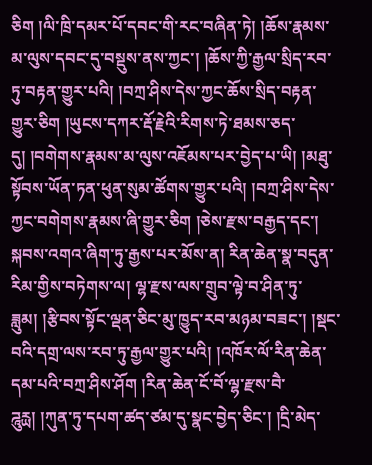ཅིག །ལི་ཁྲི་དམར་པོ་དབང་གི་རང་བཞིན་ཏེ། །ཆོས་རྣམས་མ་ལུས་དབང་དུ་བསྡུས་ནས་ཀྱང་། །ཆོས་ཀྱི་རྒྱལ་སྲིད་རབ་ཏུ་བརྟན་གྱུར་པའི། །བཀྲ་ཤིས་དེས་ཀྱང་ཆོས་སྲིད་བརྟན་གྱུར་ཅིག །ཡུངས་དཀར་རྡོ་རྗེའི་རིགས་ཏེ་ཐམས་ཅད་དུ། །བགེགས་རྣམས་མ་ལུས་འཇོམས་པར་བྱེད་པ་ཡི། །མཐུ་སྟོབས་ཡོན་ཏན་ཕུན་སུམ་ཚོགས་གྱུར་པའི། །བཀྲ་ཤིས་དེས་ཀྱང་བགེགས་རྣམས་ཞི་གྱུར་ཅིག །ཅེས་རྫས་བརྒྱད་དང་། སྐབས་འགའ་ཞིག་ཏུ་རྒྱས་པར་མོས་ན། རིན་ཆེན་སྣ་བདུན་རིམ་གྱིས་བཏེགས་ལ། ལྷ་རྫས་ལས་གྲུབ་ལྟེ་བ་ཤིན་ཏུ་ཟླུམ། །རྩིབས་སྟོང་ལྡན་ཅིང་མུ་ཁྱུད་རབ་མཉམ་བཟང་། །སྡང་བའི་དགྲ་ལས་རབ་ཏུ་རྒྱལ་གྱུར་པའི། །འཁོར་ལོ་རིན་ཆེན་དམ་པའི་བཀྲ་ཤིས་ཤོག །རིན་ཆེན་ངོ་བོ་ལྷ་རྫས་བཻ་ཌཱུརྻ། །ཀུན་ཏུ་དཔག་ཚད་ཙམ་དུ་སྣང་བྱེད་ཅིང་། །དྲི་མེད་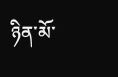ཉིན་མོ་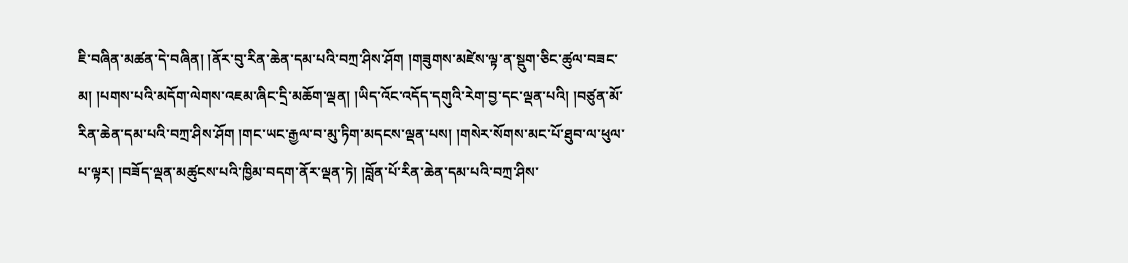ཇི་བཞིན་མཚན་དེ་བཞིན། །ནོར་བུ་རིན་ཆེན་དམ་པའི་བཀྲ་ཤིས་ཤོག །གཟུགས་མཛེས་ལྟ་ན་སྡུག་ཅིང་ཚུལ་བཟང་མ། །པགས་པའི་མདོག་ལེགས་འཇམ་ཞིང་དྲི་མཆོག་ལྡན། །ཡིད་འོང་འདོད་དགུའི་རེག་བྱ་དང་ལྡན་པའི། །བཙུན་མོ་རིན་ཆེན་དམ་པའི་བཀྲ་ཤིས་ཤོག །གང་ཡང་རྒྱལ་བ་མུ་ཏིག་མདངས་ལྡན་པས། །གསེར་སོགས་མང་པོ་ཐུབ་ལ་ཕུལ་པ་ལྟར། །བཟོད་ལྡན་མཚུངས་པའི་ཁྱིམ་བདག་ནོར་ལྡན་ཏེ། །བློན་པོ་རིན་ཆེན་དམ་པའི་བཀྲ་ཤིས་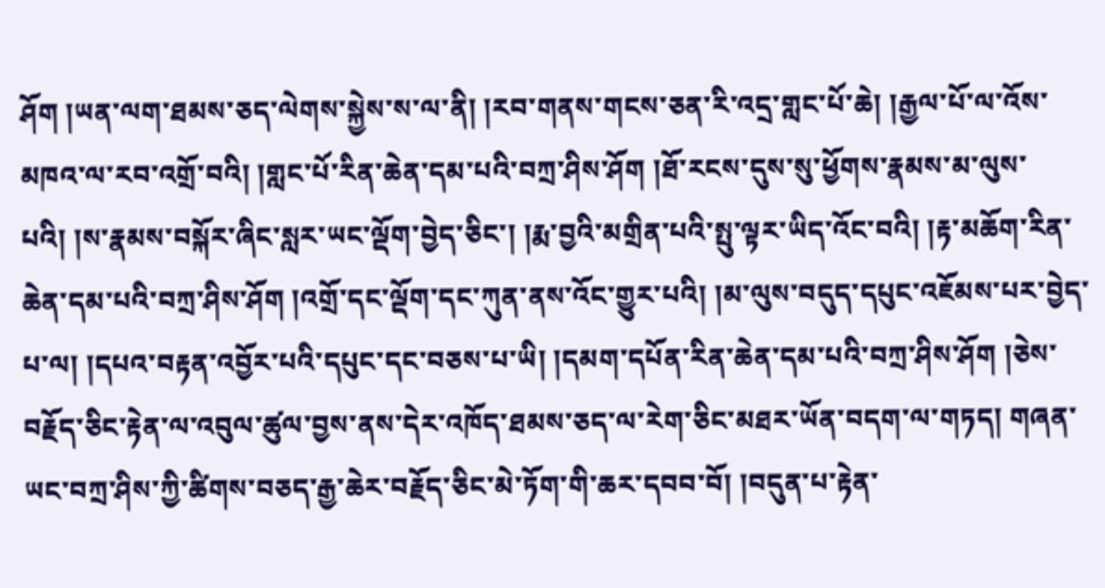ཤོག །ཡན་ལག་ཐམས་ཅད་ལེགས་སྐྱེས་ས་ལ་ནི། །རབ་གནས་གངས་ཅན་རི་འདྲ་གླང་པོ་ཆེ། །རྒྱལ་པོ་ལ་འོས་མཁའ་ལ་རབ་འགྲོ་བའི། །གླང་པོ་རིན་ཆེན་དམ་པའི་བཀྲ་ཤིས་ཤོག །ཐོ་རངས་དུས་སུ་ཕྱོགས་རྣམས་མ་ལུས་པའི། །ས་རྣམས་བསྐོར་ཞིང་སླར་ཡང་ལྡོག་བྱེད་ཅིང་། །རྨ་བྱའི་མགྲིན་པའི་སྤུ་ལྟར་ཡིད་འོང་བའི། །རྟ་མཆོག་རིན་ཆེན་དམ་པའི་བཀྲ་ཤིས་ཤོག །འགྲོ་དང་ལྡོག་དང་ཀུན་ནས་འོང་གྱུར་པའི། །མ་ལུས་བདུད་དཔུང་འཇོམས་པར་བྱེད་པ་ལ། །དཔའ་བརྟན་འབྱོར་པའི་དཔུང་དང་བཅས་པ་ཡི། །དམག་དཔོན་རིན་ཆེན་དམ་པའི་བཀྲ་ཤིས་ཤོག །ཅེས་བརྗོད་ཅིང་རྟེན་ལ་འབུལ་ཚུལ་བྱས་ནས་དེར་འཁོད་ཐམས་ཅད་ལ་རེག་ཅིང་མཐར་ཡོན་བདག་ལ་གཏད། གཞན་ཡང་བཀྲ་ཤིས་ཀྱི་ཚིགས་བཅད་རྒྱ་ཆེར་བརྗོད་ཅིང་མེ་ཏོག་གི་ཆར་དབབ་བོ། །བདུན་པ་རྟེན་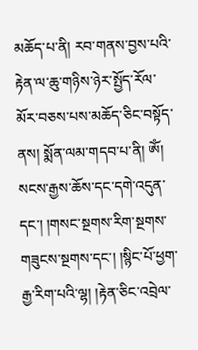མཆོད་པ་ནི། རབ་གནས་བྱས་པའི་རྟེན་ལ་ཆུ་གཉིས་ཉེར་སྤྱོད་རོལ་མོར་བཅས་པས་མཆོད་ཅིང་བསྟོད་ནས། སྨོན་ལམ་གདབ་པ་ནི། ཨོཾ། སངས་རྒྱས་ཆོས་དང་དགེ་འདུན་དང་། །གསང་སྔགས་རིག་སྔགས་གཟུངས་སྔགས་དང་། །སྙིང་པོ་ཕྱག་རྒྱ་རིག་པའི་ལྷ། །རྟེན་ཅིང་འབྲེལ་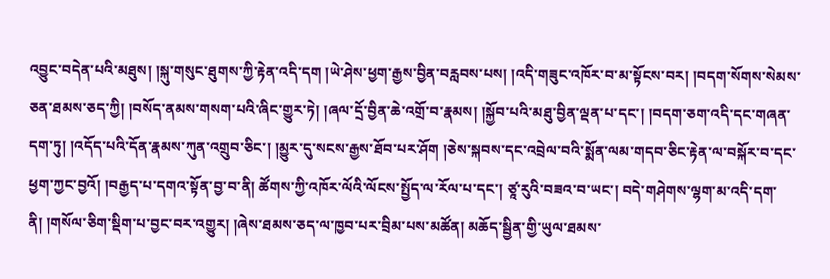འབྱུང་བདེན་པའི་མཐུས། །སྐུ་གསུང་ཐུགས་ཀྱི་རྟེན་འདི་དག །ཡེ་ཤེས་ཕྱག་རྒྱས་བྱིན་བརླབས་པས། །འདི་གཟུང་འཁོར་བ་མ་སྟོངས་བར། །བདག་སོགས་སེམས་ཅན་ཐམས་ཅད་ཀྱི། །བསོད་ནམས་གསག་པའི་ཞིང་གྱུར་ཏེ། །ཞལ་དྲོ་བྱིན་ཆེ་འགྲོ་བ་རྣམས། །སྐྱོབ་པའི་མཐུ་བྱིན་ལྡན་པ་དང་། །བདག་ཅག་འདི་དང་གཞན་དག་ཏུ། །འདོད་པའི་དོན་རྣམས་ཀུན་འགྲུབ་ཅིང་། །མྱུར་དུ་སངས་རྒྱས་ཐོབ་པར་ཤོག །ཅེས་སྐབས་དང་འབྲེལ་བའི་སྨོན་ལམ་གདབ་ཅིང་རྟེན་ལ་བསྐོར་བ་དང་ཕྱག་ཀྱང་བྱའོ། །བརྒྱད་པ་དགའ་སྟོན་བྱ་བ་ནི། ཚོགས་ཀྱི་འཁོར་ལོའི་ལོངས་སྤྱོད་ལ་རོལ་པ་དང་། ཙཱ་རུའི་བཟའ་བ་ཡང་། བདེ་གཤེགས་ལྷག་མ་འདི་དག་ནི། །གསོལ་ཅིག་སྡིག་པ་བྱང་བར་འགྱུར། །ཞེས་ཐམས་ཅད་ལ་ཁྱབ་པར་བྲིམ་པས་མཚོན། མཆོད་སྦྱིན་གྱི་ཡུལ་ཐམས་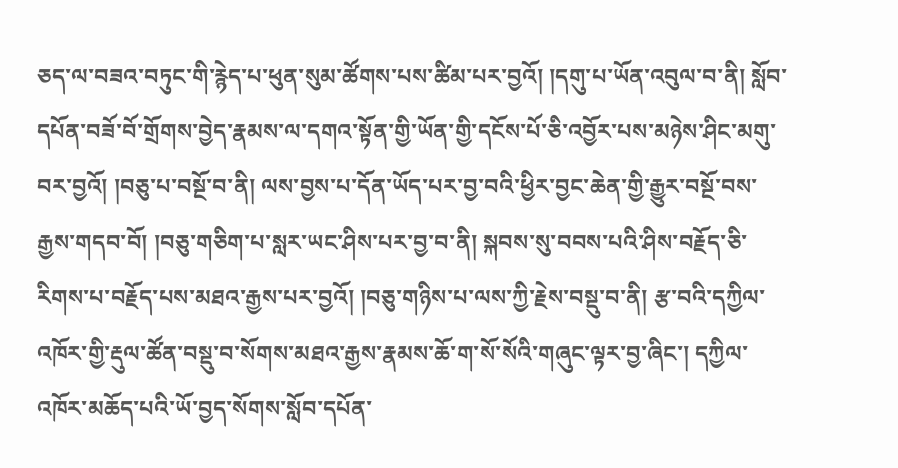ཅད་ལ་བཟའ་བཏུང་གི་རྙེད་པ་ཕུན་སུམ་ཚོགས་པས་ཚིམ་པར་བྱའོ། །དགུ་པ་ཡོན་འབུལ་བ་ནི། སློབ་དཔོན་བཟོ་བོ་གྲོགས་བྱེད་རྣམས་ལ་དགའ་སྟོན་གྱི་ཡོན་གྱི་དངོས་པོ་ཅི་འབྱོར་པས་མཉེས་ཤིང་མགུ་བར་བྱའོ། །བཅུ་པ་བསྔོ་བ་ནི། ལས་བྱས་པ་དོན་ཡོད་པར་བྱ་བའི་ཕྱིར་བྱང་ཆེན་གྱི་རྒྱུར་བསྔོ་བས་རྒྱས་གདབ་བོ། །བཅུ་གཅིག་པ་སླར་ཡང་ཤིས་པར་བྱ་བ་ནི། སྐབས་སུ་བབས་པའི་ཤིས་བརྗོད་ཅི་རིགས་པ་བརྗོད་པས་མཐའ་རྒྱས་པར་བྱའོ། །བཅུ་གཉིས་པ་ལས་ཀྱི་རྗེས་བསྡུ་བ་ནི། རྩ་བའི་དཀྱིལ་འཁོར་གྱི་རྡུལ་ཚོན་བསྡུ་བ་སོགས་མཐའ་རྒྱས་རྣམས་ཆོ་ག་སོ་སོའི་གཞུང་ལྟར་བྱ་ཞིང་། དཀྱིལ་འཁོར་མཆོད་པའི་ཡོ་བྱད་སོགས་སློབ་དཔོན་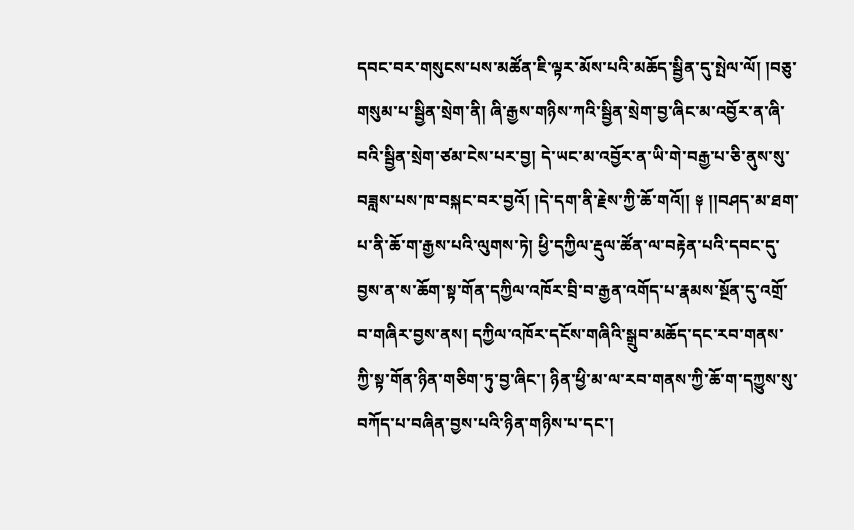དབང་བར་གསུངས་པས་མཚོན་ཇི་ལྟར་མོས་པའི་མཆོད་སྦྱིན་དུ་སྤེལ་ལོ། །བཅུ་གསུམ་པ་སྦྱིན་སྲེག་ནི། ཞི་རྒྱས་གཉིས་ཀའི་སྦྱིན་སྲེག་བྱ་ཞིང་མ་འབྱོར་ན་ཞི་བའི་སྦྱིན་སྲེག་ཙམ་ངེས་པར་བྱ། དེ་ཡང་མ་འབྱོར་ན་ཡི་གེ་བརྒྱ་པ་ཅི་ནུས་སུ་བཟླས་པས་ཁ་བསྐང་བར་བྱའོ། །དེ་དག་ནི་རྗེས་ཀྱི་ཆོ་གའོ།། ༈ །།བཤད་མ་ཐག་པ་ནི་ཆོ་ག་རྒྱས་པའི་ལུགས་ཏེ། ཕྱི་དཀྱིལ་རྡུལ་ཚོན་ལ་བརྟེན་པའི་དབང་དུ་བྱས་ན་ས་ཆོག་སྟ་གོན་དཀྱིལ་འཁོར་བྲི་བ་རྒྱན་འགོད་པ་རྣམས་སྔོན་དུ་འགྲོ་བ་གཞིར་བྱས་ནས། དཀྱིལ་འཁོར་དངོས་གཞིའི་སྒྲུབ་མཆོད་དང་རབ་གནས་ཀྱི་སྟ་གོན་ཉིན་གཅིག་ཏུ་བྱ་ཞིང་། ཉིན་ཕྱི་མ་ལ་རབ་གནས་ཀྱི་ཆོ་ག་དཀྱུས་སུ་བཀོད་པ་བཞིན་བྱས་པའི་ཉིན་གཉིས་པ་དང་།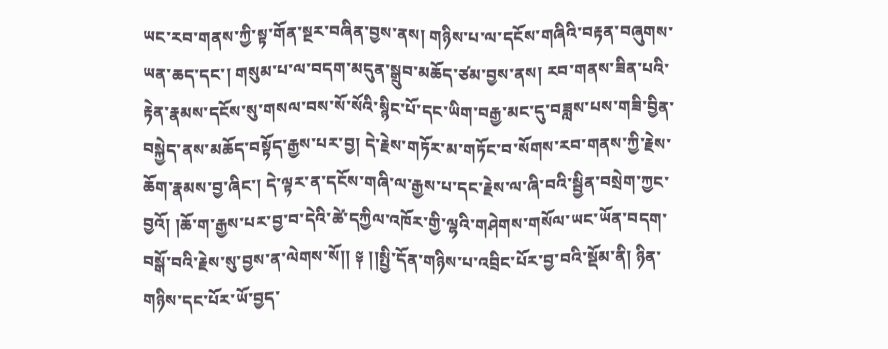ཡང་རབ་གནས་ཀྱི་སྟ་གོན་སྔར་བཞིན་བྱས་ནས། གཉིས་པ་ལ་དངོས་གཞིའི་བརྟན་བཞུགས་ཡན་ཆད་དང་། གསུམ་པ་ལ་བདག་མདུན་སྒྲུབ་མཆོད་ཙམ་བྱས་ནས། རབ་གནས་ཟིན་པའི་རྟེན་རྣམས་དངོས་སུ་གསལ་བས་སོ་སོའི་སྙིང་པོ་དང་ཡིག་བརྒྱ་མང་དུ་བཟླས་པས་གཟི་བྱིན་བསྐྱེད་ནས་མཆོད་བསྟོད་རྒྱས་པར་བྱ། དེ་རྗེས་གཏོར་མ་གཏོང་བ་སོགས་རབ་གནས་ཀྱི་རྗེས་ཆོག་རྣམས་བྱ་ཞིང་། དེ་ལྟར་ན་དངོས་གཞི་ལ་རྒྱས་པ་དང་རྗེས་ལ་ཞི་བའི་སྦྱིན་བསྲེག་ཀྱང་བྱའོ། །ཆོ་ག་རྒྱས་པར་བྱ་བ་དེའི་ཚེ་དཀྱིལ་འཁོར་གྱི་ལྷའི་གཤེགས་གསོལ་ཡང་ཡོན་བདག་བསྒོ་བའི་རྗེས་སུ་བྱས་ན་ལེགས་སོ།། ༈ །།སྤྱི་དོན་གཉིས་པ་འབྲིང་པོར་བྱ་བའི་སྡོམ་ནི། ཉིན་གཉིས་དང་པོར་ཡོ་བྱད་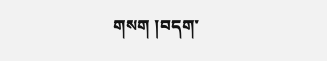གསག །བདག་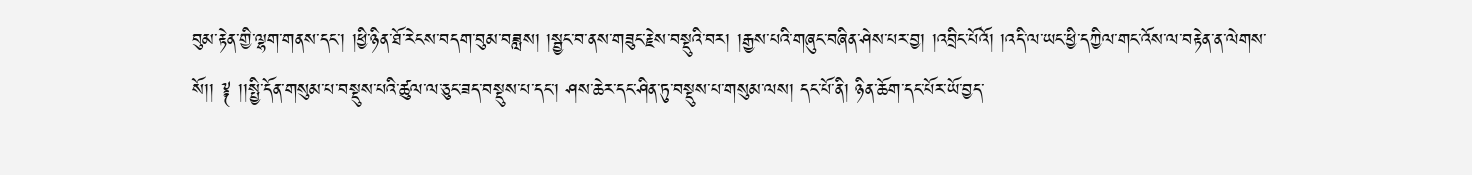བུམ་རྟེན་གྱི་ལྷག་གནས་དང་། །ཕྱི་ཉིན་ཐོ་རེངས་བདག་བུམ་བཟླས། །སྦྱང་བ་ནས་གཟུང་རྗེས་བསྡུའི་བར། །རྒྱས་པའི་གཞུང་བཞིན་ཤེས་པར་བྱ། །འབྲིང་པོའོ། །འདི་ལ་ཡང་ཕྱི་དཀྱིལ་གང་འོས་ལ་བརྟེན་ན་ལེགས་སོ།། ༈ །།སྤྱི་དོན་གསུམ་པ་བསྡུས་པའི་ཚུལ་ལ་ཅུང་ཟད་བསྡུས་པ་དང་། ཤས་ཆེར་དང་ཤིན་ཏུ་བསྡུས་པ་གསུམ་ལས། དང་པོ་ནི། ཉིན་ཆོག་དང་པོར་ཡོ་བྱད་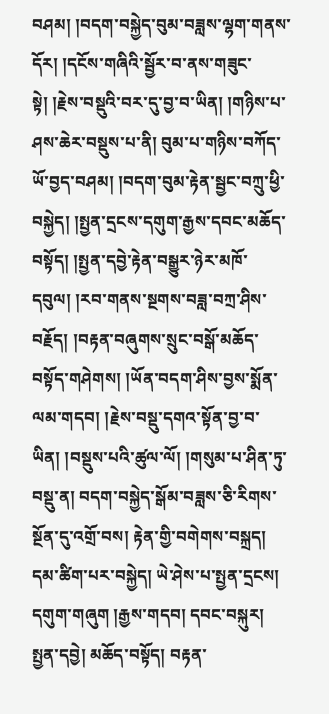བཤམ། །བདག་བསྐྱེད་བུམ་བཟླས་ལྷག་གནས་དོར། །དངོས་གཞིའི་སྦྱོར་བ་ནས་གཟུང་སྟེ། །རྗེས་བསྡུའི་བར་དུ་བྱ་བ་ཡིན། །གཉིས་པ་ཤས་ཆེར་བསྡུས་པ་ནི། བུམ་པ་གཉིས་བཀོད་ཡོ་བྱད་བཤམ། །བདག་བུམ་རྟེན་སྦྱང་བཀྲུ་ཕྱི་བསྐྱེད། །སྤྱན་དྲངས་དགུག་རྒྱས་དབང་མཆོད་བསྟོད། །སྤྱན་དབྱེ་རྟེན་བསྒྱུར་ཉེར་མཁོ་དབུལ། །རབ་གནས་སྔགས་བཟླ་བཀྲ་ཤིས་བརྗོད། །བརྟན་བཞུགས་སྲུང་བསྒོ་མཆོད་བསྟོད་གཤེགས། །ཡོན་བདག་ཤིས་བྱས་སྨོན་ལམ་གདབ། །རྗེས་བསྡུ་དགའ་སྟོན་བྱ་བ་ཡིན། །བསྡུས་པའི་ཚུལ་ལོ། །གསུམ་པ་ཤིན་ཏུ་བསྡུ་ན། བདག་བསྐྱེད་སྒོམ་བཟླས་ཅི་རིགས་སྔོན་དུ་འགྲོ་བས། རྟེན་གྱི་བགེགས་བསྐྲད། དམ་ཚིག་པར་བསྐྱེད། ཡེ་ཤེས་པ་སྤྱན་དྲངས། དགུག་གཞུག །རྒྱས་གདབ། དབང་བསྐུར། སྤྱན་དབྱེ། མཆོད་བསྟོད། བརྟན་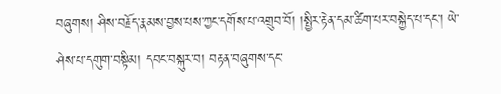བཞུགས། ཤིས་བརྗོད་རྣམས་བྱས་པས་ཀྱང་དགོས་པ་འགྲུབ་བོ། །སྤྱིར་རྟེན་དམ་ཚིག་པར་བསྐྱེད་པ་དང་། ཡེ་ཤེས་པ་དགུག་བསྟིམ། དབང་བསྐུར་བ། བརྟན་བཞུགས་དང་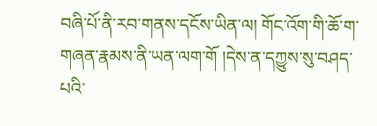བཞི་པོ་ནི་རབ་གནས་དངོས་ཡིན་ལ། གོང་འོག་གི་ཆོ་ག་གཞན་རྣམས་ནི་ཡན་ལག་གོ །དེས་ན་དཀྱུས་སུ་བཤད་པའི་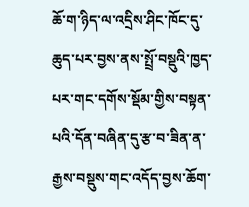ཆོ་ག་ཉིད་ལ་འདྲིས་ཤིང་ཁོང་དུ་ཆུད་པར་བྱས་ནས་སྤྲོ་བསྡུའི་ཁྱད་པར་གང་དགོས་སྡོམ་གྱིས་བསྟན་པའི་དོན་བཞིན་དུ་རྩ་བ་ཟིན་ན་རྒྱས་བསྡུས་གང་འདོད་བྱས་ཆོག་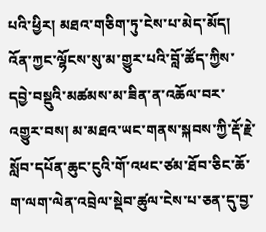པའི་ཕྱིར། མཐའ་གཅིག་ཏུ་ངེས་པ་མེད་མོད། འོན་ཀྱང་ལྷོངས་སུ་མ་གྱུར་པའི་བློ་ཚོད་ཀྱིས་དབྱེ་བསྡུའི་མཚམས་མ་ཟིན་ན་འཆོལ་བར་འགྱུར་བས། མ་མཐའ་ཡང་གནས་སྐབས་ཀྱི་རྡོ་རྗེ་སློབ་དཔོན་ཆུང་ངུའི་གོ་འཕང་ཙམ་ཐོབ་ཅིང་ཆོ་ག་ལག་ལེན་འབྲེལ་སྡེབ་ཚུལ་ངེས་པ་ཅན་དུ་བྱ་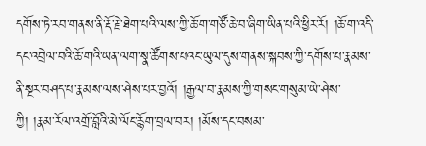དགོས་ཏེ་རབ་གནས་ནི་རྡོ་རྗེ་ཐེག་པའི་ལས་ཀྱི་ཆོ་ག་གཙོ་ཆེ་བ་ཞིག་ཡིན་པའི་ཕྱིར་རོ། །ཆོ་ག་འདི་དང་འབྲེལ་བའི་ཆོ་གའི་ཡན་ལག་སྣ་ཚོགས་པའང་ཡུལ་དུས་གནས་སྐབས་ཀྱི་དགོས་པ་རྣམས་ནི་སྔར་བཤད་པ་རྣམས་ལས་ཤེས་པར་བྱའོ། །རྒྱལ་བ་རྣམས་ཀྱི་གསང་གསུམ་ཡེ་ཤེས་ཀྱི། །རྣམ་རོལ་འགྲོ་བློའི་མེ་ལོང་རྙོག་བྲལ་བར། །མོས་དང་བསམ་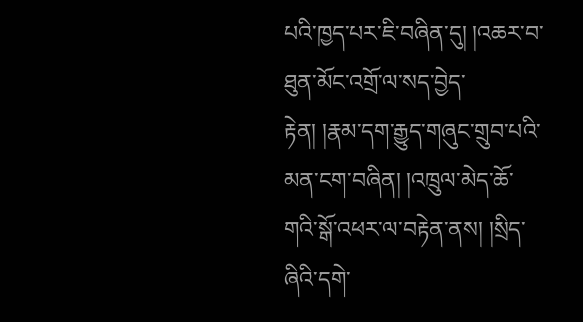པའི་ཁྱད་པར་ཇི་བཞིན་དུ། །འཆར་བ་ཐུན་མོང་འགྲོ་ལ་སད་བྱེད་རྟེན། །རྣམ་དག་རྒྱུད་གཞུང་གྲུབ་པའི་མན་ངག་བཞིན། །འཁྲུལ་མེད་ཆོ་གའི་སྒོ་འཕར་ལ་བརྟེན་ནས། །སྲིད་ཞིའི་དགེ་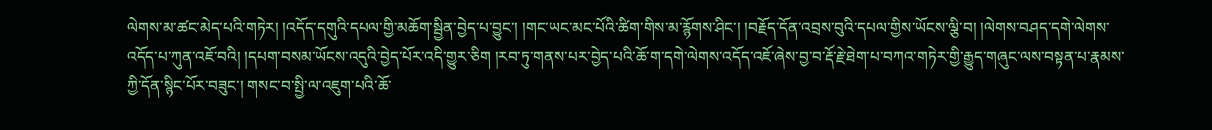ལེགས་མ་ཚང་མེད་པའི་གཏེར། །འདོད་དགུའི་དཔལ་གྱི་མཆོག་སྦྱིན་བྱེད་པ་བྱུང་། །གང་ཡང་མང་པོའི་ཚིག་གིས་མ་རྙོགས་ཤིང་། །བརྗོད་དོན་འབྲས་བུའི་དཔལ་གྱིས་ཡོངས་ལྕི་བ། །ལེགས་བཤད་དགེ་ལེགས་འདོད་པ་ཀུན་འཇོ་བའི། །དཔག་བསམ་ཡོངས་འདུའི་བྱེད་པོར་འདི་གྱུར་ཅིག །རབ་ཏུ་གནས་པར་བྱེད་པའི་ཆོ་ག་དགེ་ལེགས་འདོད་འཇོ་ཞེས་བྱ་བ་རྡོ་རྗེ་ཐེག་པ་བཀའ་གཏེར་གྱི་རྒྱུད་གཞུང་ལས་བསྟན་པ་རྣམས་ཀྱི་དོན་སྙིང་པོར་བཟུང་། གསང་བ་སྤྱི་ལ་འཇུག་པའི་ཆོ་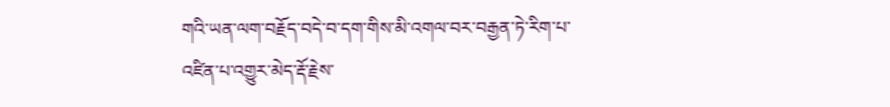གའི་ཡན་ལག་བརྗོད་བདེ་བ་དག་གིས་མི་འགལ་བར་བརྒྱན་ཏེ་རིག་པ་འཛིན་པ་འགྱུར་མེད་རྡོ་རྗེས་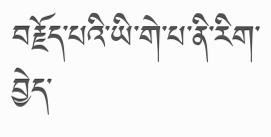བརྗོད་པའི་ཡི་གེ་པ་ནི་རིག་བྱེད་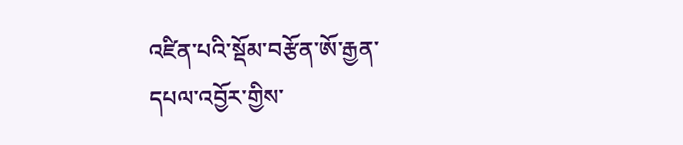འཛིན་པའི་སྡོམ་བརྩོན་ཨོ་རྒྱན་དཔལ་འབྱོར་གྱིས་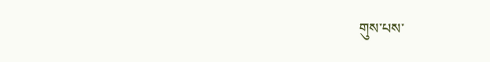གུས་པས་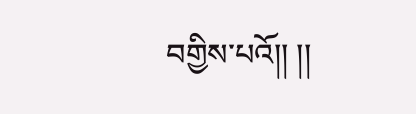བགྱིས་པའོ།། །།